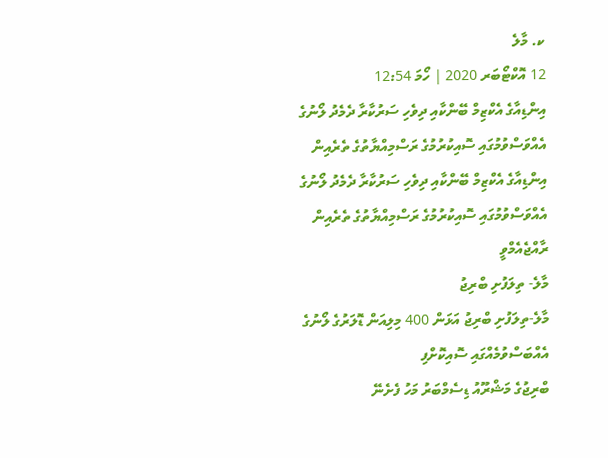ކ. މާލެ
12 އޮކްޓޯބަރ 2020 | ހޯމަ 12:54
އިންޑިއާގެ އެކްޒިމް ބޭންކާއި ދިވެހި ސަރުކާރާ ދެމެދު ލޯނުގެ އެއްވަސްވުމުގައި ސޮއިކުރުމުގެ ރަސްމިއްޔާތުގެ ތެރެއިން
އިންޑިއާގެ އެކްޒިމް ބޭންކާއި ދިވެހި ސަރުކާރާ ދެމެދު ލޯނުގެ އެއްވަސްވުމުގައި ސޮއިކުރުމުގެ ރަސްމިއްޔާތުގެ ތެރެއިން
ރާއްޖެއެމްވީ
މާލެ- ތިލަފުށި ބްރިޖު
މާލެ-ތިލަފުށި ބްރިޖު އަޅަން 400 މިލިއަން ޑޮލަރުގެ ލޯނުގެ އެއްބަސްވުމެއްގައި ސޮއިކޮށްފި
ބްރިޖުގެ މަޝްރޫއު ޑިސެމްބަރު މަހު ފެށެނޭ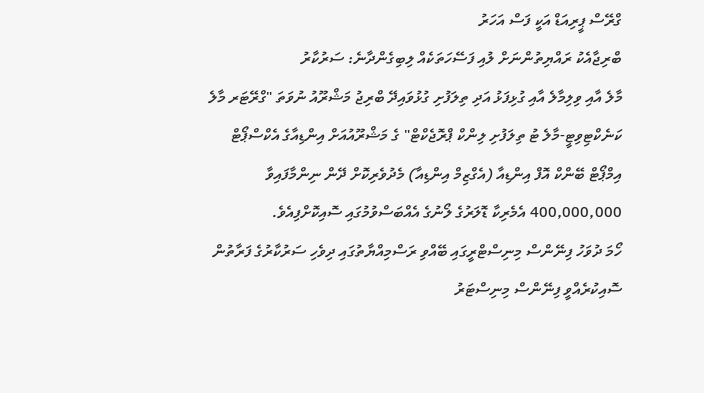ގްރޭސް ޕީރިއަޑް އަކީ ފަސް އަހަރު
ބްރިޖާއެކު ރައްޔިތުންނަށް ލުއި ފަސޭހަތަކެއް ލިބިގެންދާނެ: ސަރުކާރު
މާލެ އާއި ވިލިމާލެ އާއި ގުޅިފަޅު އަދި ތިލަފުށި ގުޅުވައިދޭ ބްރިޖު މަޝްރޫއު ނުވަތަ "ގްރޭޓަރ މާލެ ކަނެކްޓިވިޓީ-މާލެ ޓު ތިލަފުށި ލިންކް ޕްރޮޖެކްޓް" ގެ މަޝްރޫއުއަށް އިންޑިއާގެ އެކްސްޕޯޓް އިމްޕޯޓް ބޭންކް އޮފް އިންޑިއާ (އެގްޒިމް އިންޑިއާ) މެދުވެރިކޮށް ދޭން ނިންމާފައިވާ 400,000,000 އެމެރިކާ ޑޮލަރުގެ ލޯނުގެ އެއްބަސްވުމުގައި ސޮއިކޮށްފިއެވެ.
ހޯމަ ދުވަހު ފިނޭންސް މިނިސްޓްރީގައި ބޭއްވި ރަސްމިއްޔާތުގައި ދިވެހި ސަރުކާރުގެ ފަރާތުން ސޮއިކުރެއްވީ ފިނޭންސް މިނިސްޓަރު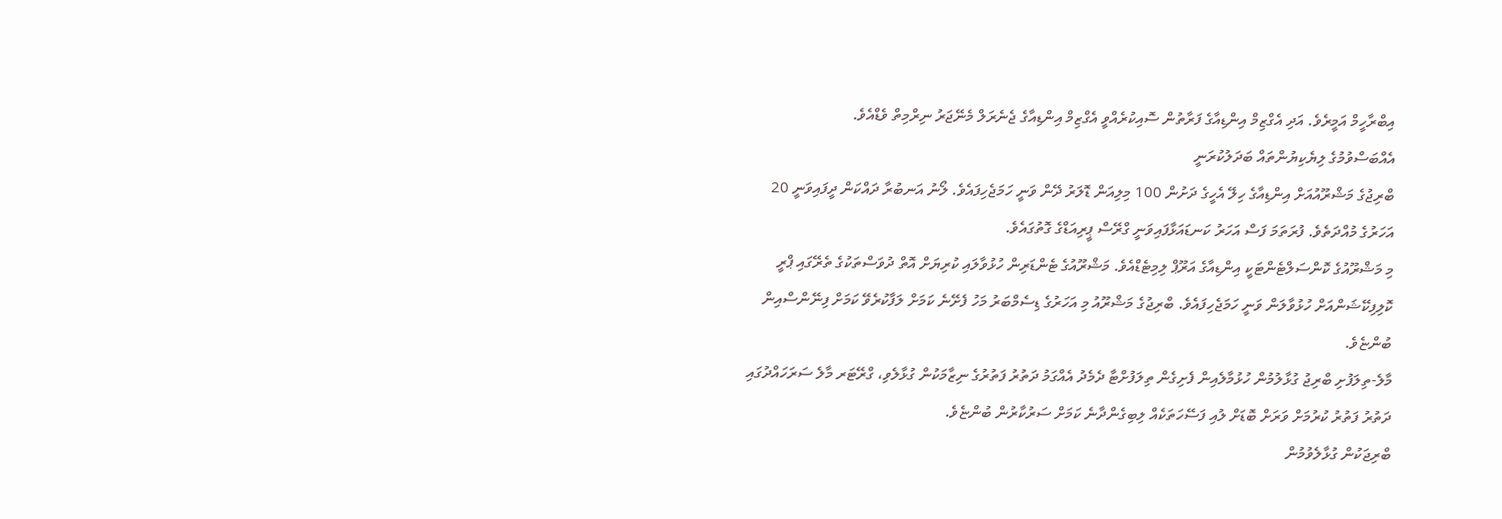އިބްރާހީމް އަމީރެވެ. އަދި އެގްޒިމް އިންޑިއާގެ ފަރާތުން ސޮއިކުރެއްވީ އެގްޒިމް އިންޑިއާގެ ޖެނެރަލް މެނޭޖަރު ނިރްމިތް ވެޑްއެވެ.
އެއްބަސްވުމުގެ ލިޔެކިޔުންތައް ބަދަލުކުރަނީ
ބްރިޖުގެ މަޝްރޫއުއަށް އިންޑިއާގެ ހިލޭ އެހީގެ ދަށުން 100 މިލިއަން ޑޮލަރު ދޭން ވަނީ ހަމަޖެހިފައެވެ. ލޯނު އަނބުރާ ދައްކަން ދީފައިވަނީ 20 އަހަރުގެ މުއްދަތެވެ. ފުރަތަމަ ފަސް އަހަރު ކަނޑައަޅާފައިވަނީ ގްރޭސް ޕީރިއަޑްގެ ގޮތުގައެވެ.
މި މަޝްރޫއުގެ ކޮންސަލްޓެންޓަކީ އިންޑިއާގެ އަރޫޕް ލިމިޓެޑްއެވެ. މަޝްރޫއުގެ ޓެންޑަރިން ހުޅުވާލައި ކުރިޔަށް އޮތް ދުވަސްތަކުގެ ތެރޭގައި ޕްރީ ކޮލިފިކޭޝަންއަށް ހުޅުވާލަން ވަނީ ހަމަޖެހިފައެވެ. ބްރިޖުގެ މަޝްރޫއު މި އަހަރުގެ ޑިސެމްބަރު މަހު ފެށޭނެ ކަމަށް ލަފާކުރެވޭ ކަމަށް ފިނޭންސްއިން ބުންޏެވެ.
މާލެ-ތިލަފުށި ބްރިޖު ގުޅާލުމުން ހުޅުމާލެއިން ފެށިގެން ތިލަފުށްޓާ ދެމެދު އެއްގަމު ދަތުރު ފަތުރުގެ ނިޒާމަކުން ގުޅާލެވި، ގްރޭޓަރ މާލެ ސަރަހައްދުގައި ދަތުރު ފަތުރު ކުރުމަށް ވަރަށް ބޮޑަށް ލުއި ފަސޭހަތަކެއް ލިބިގެންދާނެ ކަމަށް ސަރުކާރުން ބުންޏެވެ.
ބްރިޖަކުން ގުޅާލެވުމުން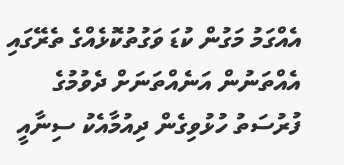އެއްގަމު މަގުން ކުޑަ ވަގުތުކޮޅެއްގެ ތެރޭގައި އެއްތަނުން އަނެއްތަނަށް ދެވުމުގެ ފުރުސަތު ހުޅުވިގެން ދިއުމާއެކު ސިނާއީ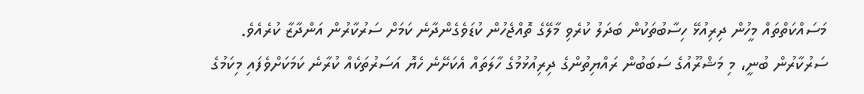މަސައްކަތްތައް މީހުން ދިރިއުޅޭ ހިސާބުތަކުން ބަދަލު ކުރެވި މާލޭގެ ތޮއްޖެހުން ކުޑަވެގެންދާނެ ކަމަށް ސަރުކާރުން އަންދާޒާ ކުރެއެވެ.
ސަރުކާރުން ބުނީ، މި މަޝްރޫއުގެ ސަބަބުން ރައްޔިތުންގެ ދިރިއުޅުމުގެ ހާލަތައް އެކަށޭނެ ހެޔޮ އަސަރުތަކެއް ކުރާނެ ކަމަކަށްވެފައި މިކަމުގެ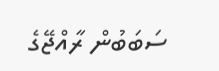ސަބަބުން ރާއްޖޭގެ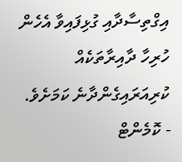އިގްތިސާދާއި ގުޅިފައިވާ އެހެން ހުރިހާ ދާއިރާތަކެއް ކުރިއަރައިގެންދާނެ ކަމަށެވެ.
- ކޮމެންޓް